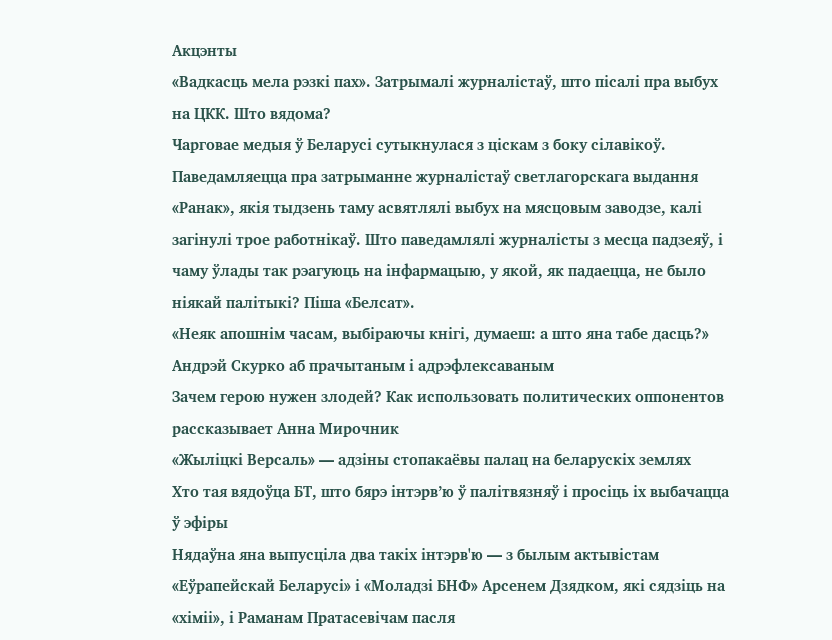Акцэнты
«Вадкасць мела рэзкі пах». Затрымалі журналістаў, што пісалі пра выбух на ЦКК. Што вядома?
Чарговае медыя ў Беларусі сутыкнулася з ціскам з боку сілавікоў. Паведамляецца пра затрыманне журналістаў светлагорскага выдання «Ранак», якія тыдзень таму асвятлялі выбух на мясцовым заводзе, калі загінулі трое работнікаў. Што паведамлялі журналісты з месца падзеяў, і чаму ўлады так рэагуюць на інфармацыю, у якой, як падаецца, не было ніякай палітыкі? Піша «Белсат».
«Неяк апошнім часам, выбіраючы кнігі, думаеш: а што яна табе дасць?» Андрэй Скурко аб прачытаным і адрэфлексаваным
Зачем герою нужен злодей? Как использовать политических оппонентов рассказывает Анна Мирочник
«Жыліцкі Версаль» — адзіны стопакаёвы палац на беларускіх землях
Хто тая вядоўца БТ, што бярэ інтэрв’ю ў палітвязняў і просіць іх выбачацца ў эфіры
Нядаўна яна выпусціла два такіх інтэрв'ю — з былым актывістам «Еўрапейскай Беларусі» і «Моладзі БНФ» Арсенем Дзядком, які сядзіць на «хіміі», і Раманам Пратасевічам пасля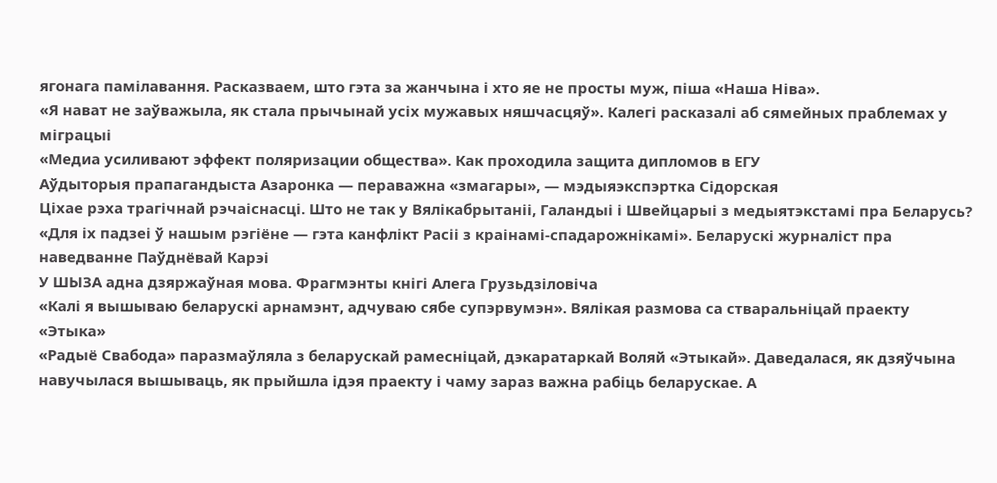ягонага памілавання. Расказваем, што гэта за жанчына і хто яе не просты муж, піша «Наша Ніва».
«Я нават не заўважыла, як стала прычынай усіх мужавых няшчасцяў». Калегі расказалі аб сямейных праблемах у міграцыі
«Медиа усиливают эффект поляризации общества». Как проходила защита дипломов в ЕГУ
Аўдыторыя прапагандыста Азаронка — пераважна «змагары», — мэдыяэкспэртка Сідорская
Ціхае рэха трагічнай рэчаіснасці. Што не так у Вялікабрытаніі, Галандыі і Швейцарыі з медыятэкстамі пра Беларусь?
«Для іх падзеі ў нашым рэгіёне — гэта канфлікт Расіі з краінамі-спадарожнікамі». Беларускі журналіст пра наведванне Паўднёвай Карэі
У ШЫЗА адна дзяржаўная мова. Фрагмэнты кнігі Алега Грузьдзіловіча
«Калі я вышываю беларускі арнамэнт, адчуваю сябе супэрвумэн». Вялікая размова са стваральніцай праекту «Этыка»
«Радыё Свабода» паразмаўляла з беларускай рамесніцай, дэкаратаркай Воляй «Этыкай». Даведалася, як дзяўчына навучылася вышываць, як прыйшла ідэя праекту і чаму зараз важна рабіць беларускае. А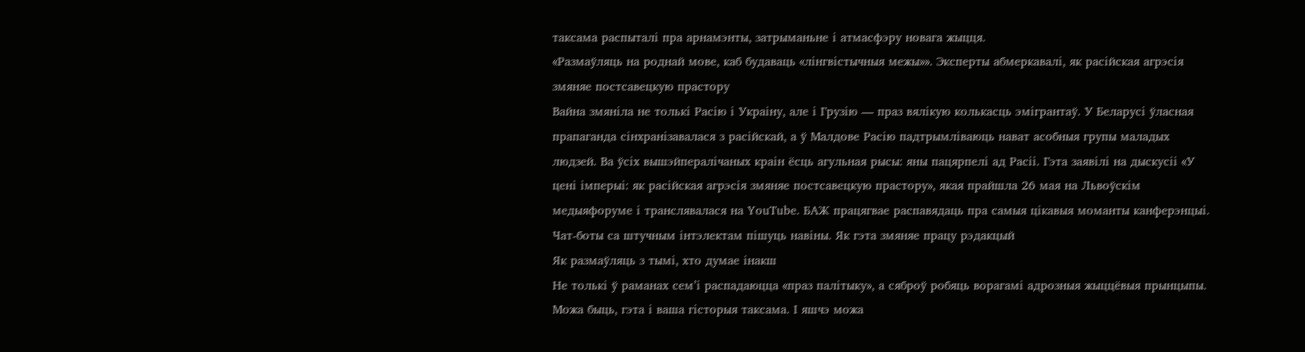таксама распыталі пра арнамэнты, затрыманьне і атмасфэру новага жыцця.
«Размаўляць на роднай мове, каб будаваць «лінгвістычныя межы»». Эксперты абмеркавалі, як расійская агрэсія змяняе постсавецкую прастору
Вайна змяніла не толькі Расію і Украіну, але і Грузію — праз вялікую колькасць эмігрантаў. У Беларусі ўласная прапаганда сінхранізавалася з расійскай, а ў Малдове Расію падтрымліваюць нават асобныя групы маладых людзей. Ва ўсіх вышэйпералічаных краін ёсць агульная рысы: яны пацярпелі ад Расіі. Гэта заявілі на дыскусіі «У цені імперыі: як расійская агрэсія змяняе постсавецкую прастору», якая прайшла 26 мая на Львоўскім медыяфоруме і транслявалася на YouTube. БАЖ працягвае распавядаць пра самыя цікавыя моманты канферэнцыі.
Чат-боты са штучным інтэлектам пішуць навіны. Як гэта змяняе працу рэдакцый
Як размаўляць з тымі, хто думае інакш
Не толькі ў раманах сем’і распадаюцца «праз палітыку», а сяброў робяць ворагамі адрозныя жыццёвыя прынцыпы. Можа быць, гэта і ваша гісторыя таксама. І яшчэ можа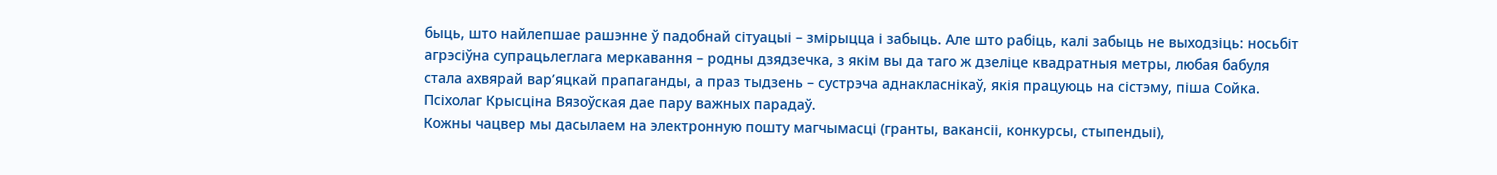быць, што найлепшае рашэнне ў падобнай сітуацыі – змірыцца і забыць. Але што рабіць, калі забыць не выходзіць: носьбіт агрэсіўна супрацьлеглага меркавання – родны дзядзечка, з якім вы да таго ж дзеліце квадратныя метры, любая бабуля стала ахвярай вар’яцкай прапаганды, а праз тыдзень – сустрэча аднакласнікаў, якія працуюць на сістэму, піша Сойка. Псіхолаг Крысціна Вязоўская дае пару важных парадаў.
Кожны чацвер мы дасылаем на электронную пошту магчымасці (гранты, вакансіі, конкурсы, стыпендыі),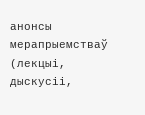анонсы мерапрыемстваў (лекцыі, дыскусіі,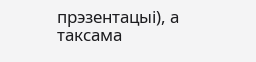прэзентацыі), а таксама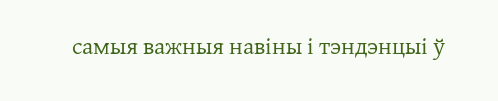самыя важныя навіны і тэндэнцыі ў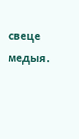свеце медыя.